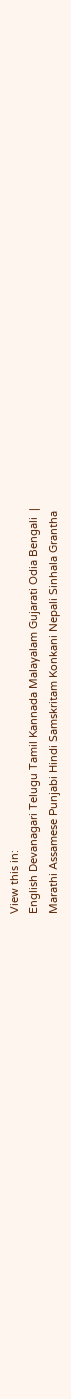View this in:
English Devanagari Telugu Tamil Kannada Malayalam Gujarati Odia Bengali  |
Marathi Assamese Punjabi Hindi Samskritam Konkani Nepali Sinhala Grantha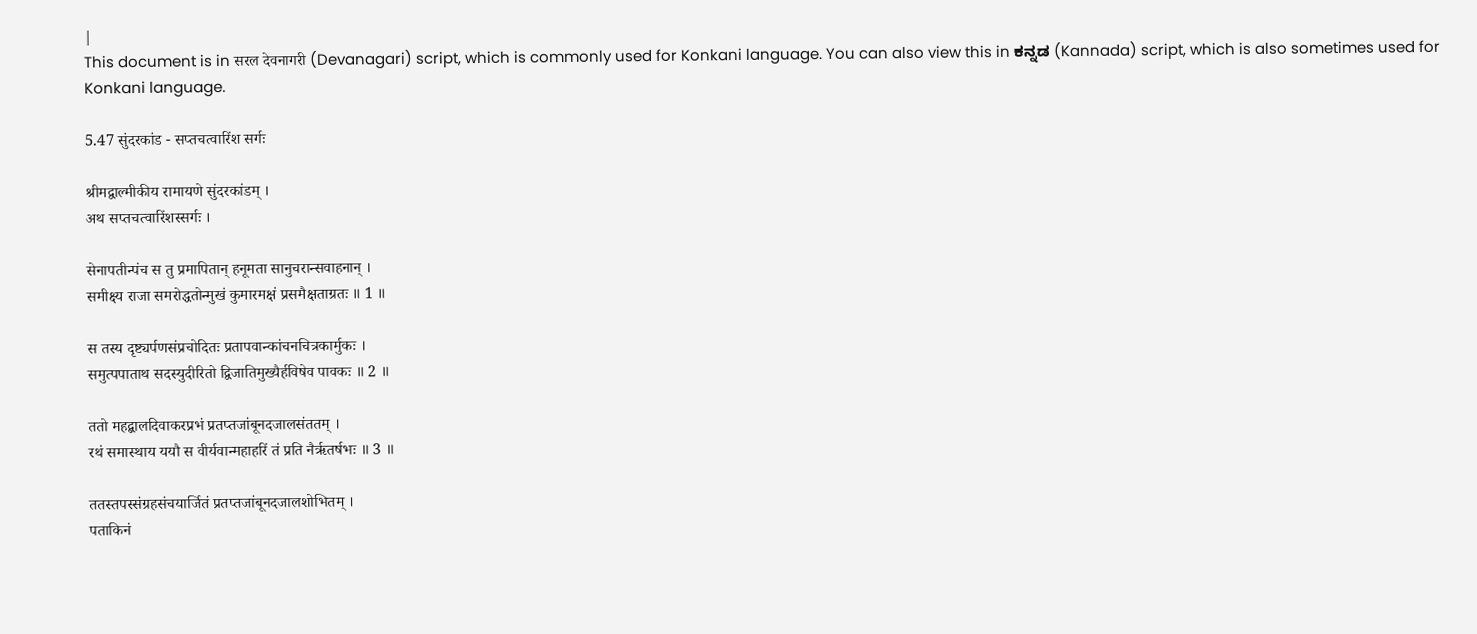|
This document is in सरल देवनागरी (Devanagari) script, which is commonly used for Konkani language. You can also view this in ಕನ್ನಡ (Kannada) script, which is also sometimes used for Konkani language.

5.47 सुंदरकांड - सप्तचत्वारिंश सर्गः

श्रीमद्वाल्मीकीय रामायणे सुंदरकांडम् ।
अथ सप्तचत्वारिंशस्सर्गः ।

सेनापतीन्पंच स तु प्रमापितान् हनूमता सानुचरान्सवाहनान् ।
समीक्ष्य राजा समरोद्धतोन्मुखं कुमारमक्षं प्रसमैक्षताग्रतः ॥ 1 ॥

स तस्य दृष्ट्यर्पणसंप्रचोदितः प्रतापवान्कांचनचित्रकार्मुकः ।
समुत्पपाताथ सदस्युदीरितो द्विजातिमुख्यैर्हविषेव पावकः ॥ 2 ॥

ततो महद्बालदिवाकरप्रभं प्रतप्तजांबूनदजालसंततम् ।
रथं समास्थाय ययौ स वीर्यवान्महाहरिं तं प्रति नैरृतर्षभः ॥ 3 ॥

ततस्तपस्संग्रहसंचयार्जितं प्रतप्तजांबूनदजालशोभितम् ।
पताकिनं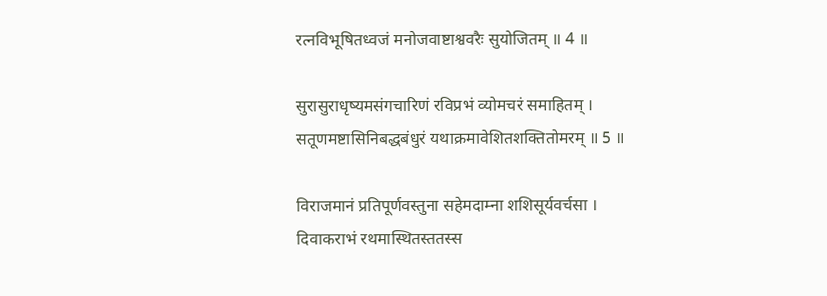रत्नविभूषितध्वजं मनोजवाष्टाश्ववरैः सुयोजितम् ॥ 4 ॥

सुरासुराधृष्यमसंगचारिणं रविप्रभं व्योमचरं समाहितम् ।
सतूणमष्टासिनिबद्धबंधुरं यथाक्रमावेशितशक्तितोमरम् ॥ 5 ॥

विराजमानं प्रतिपूर्णवस्तुना सहेमदाम्ना शशिसूर्यवर्चसा ।
दिवाकराभं रथमास्थितस्ततस्स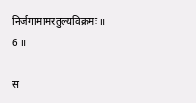निर्जगामामरतुल्यविक्रमः ॥ 6 ॥

स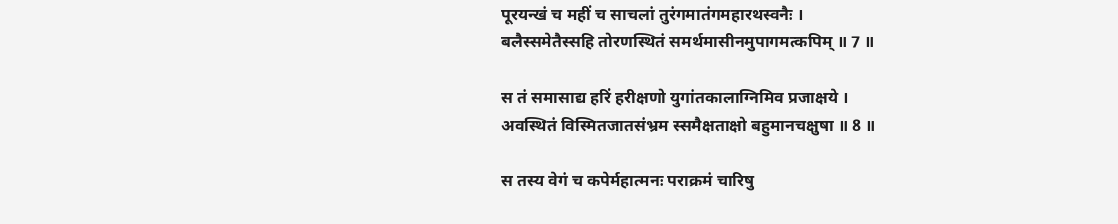पूरयन्खं च महीं च साचलां तुरंगमातंगमहारथस्वनैः ।
बलैस्समेतैस्सहि तोरणस्थितं समर्थमासीनमुपागमत्कपिम् ॥ 7 ॥

स तं समासाद्य हरिं हरीक्षणो युगांतकालाग्निमिव प्रजाक्षये ।
अवस्थितं विस्मितजातसंभ्रम स्समैक्षताक्षो बहुमानचक्षुषा ॥ 8 ॥

स तस्य वेगं च कपेर्महात्मनः पराक्रमं चारिषु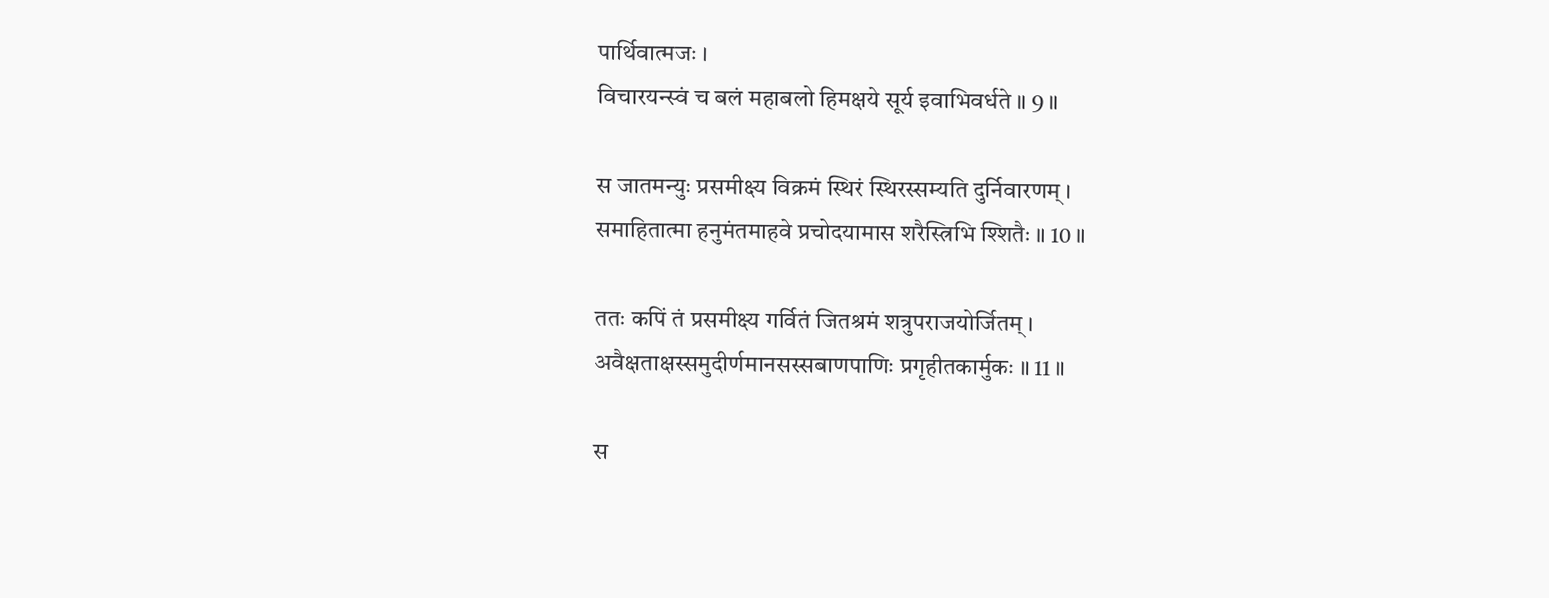पार्थिवात्मजः ।
विचारयन्स्वं च बलं महाबलो हिमक्षये सूर्य इवाभिवर्धते ॥ 9 ॥

स जातमन्युः प्रसमीक्ष्य विक्रमं स्थिरं स्थिरस्सम्यति दुर्निवारणम् ।
समाहितात्मा हनुमंतमाहवे प्रचोदयामास शरैस्त्रिभि श्शितैः ॥ 10 ॥

ततः कपिं तं प्रसमीक्ष्य गर्वितं जितश्रमं शत्रुपराजयोर्जितम् ।
अवैक्षताक्षस्समुदीर्णमानसस्सबाणपाणिः प्रगृहीतकार्मुकः ॥ 11 ॥

स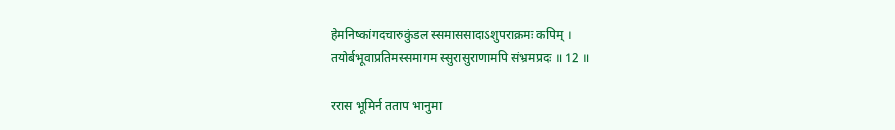हेमनिष्कांगदचारुकुंडल स्समाससादाऽशुपराक्रमः कपिम् ।
तयोर्बभूवाप्रतिमस्समागम स्सुरासुराणामपि संभ्रमप्रदः ॥ 12 ॥

ररास भूमिर्न तताप भानुमा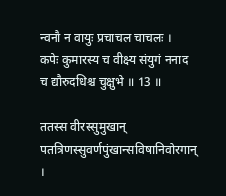न्वनौ न वायुः प्रचाचल चाचलः ।
कपेः कुमारस्य च वीक्ष्य संयुगं ननाद च द्यौरुदधिश्च चुक्षुभे ॥ 13 ॥

ततस्स वीरस्सुमुखान् पतत्रिणस्सुवर्णपुंखान्सविषानिवोरगान् ।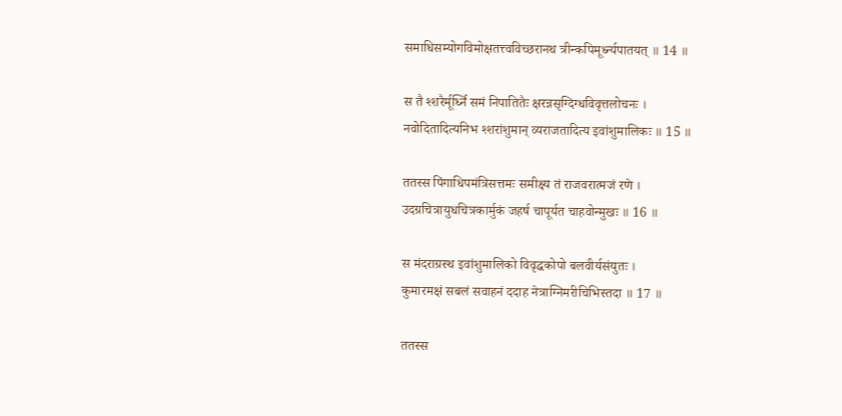समाधिसम्योगविमोक्षतत्त्वविच्छरानथ त्रीन्कपिमूर्ध्न्यपातयत् ॥ 14 ॥

स तै श्शरैर्मूर्ध्नि समं निपातितैः क्षरन्नसृग्दिग्धविवृत्तलोचनः ।
नवोदितादित्यनिभ श्शरांशुमान् व्यराजतादित्य इवांशुमालिकः ॥ 15 ॥

ततस्स पिंगाधिपमंत्रिसत्तमः समीक्ष्य तं राजवरात्मजं रणे ।
उदग्रचित्रायुधचित्रकार्मुकं जहर्ष चापूर्यत चाहवोन्मुखः ॥ 16 ॥

स मंदराग्रस्थ इवांशुमालिको विवृद्धकोपो बलवीर्यसंयुतः ।
कुमारमक्षं सबलं सवाहनं ददाह नेत्राग्निमरीचिभिस्तदा ॥ 17 ॥

ततस्स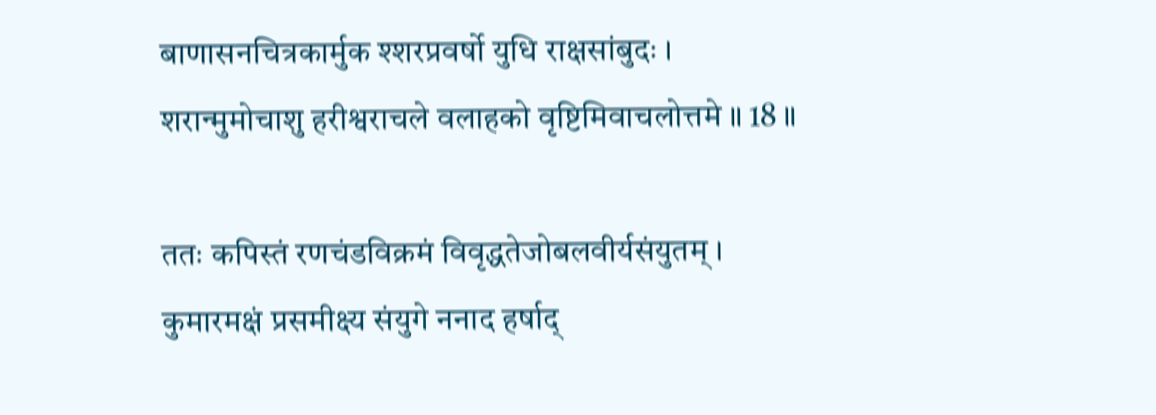बाणासनचित्रकार्मुक श्शरप्रवर्षो युधि राक्षसांबुदः ।
शरान्मुमोचाशु हरीश्वराचले वलाहको वृष्टिमिवाचलोत्तमे ॥ 18 ॥

ततः कपिस्तं रणचंडविक्रमं विवृद्धतेजोबलवीर्यसंयुतम् ।
कुमारमक्षं प्रसमीक्ष्य संयुगे ननाद हर्षाद्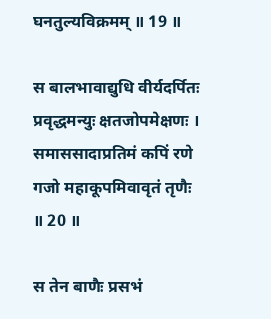घनतुल्यविक्रमम् ॥ 19 ॥

स बालभावाद्युधि वीर्यदर्पितः प्रवृद्धमन्युः क्षतजोपमेक्षणः ।
समाससादाप्रतिमं कपिं रणे गजो महाकूपमिवावृतं तृणैः ॥ 20 ॥

स तेन बाणैः प्रसभं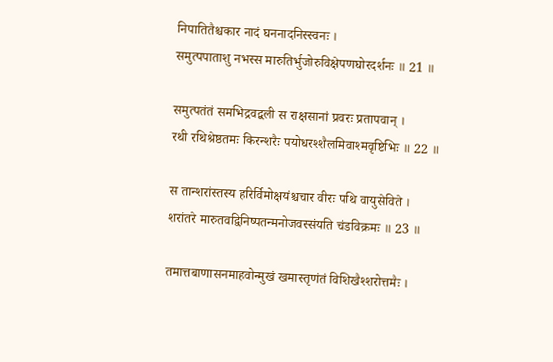निपातितैश्चकार नादं घननादनिस्स्वनः ।
समुत्पपाताशु नभस्स मारुतिर्भुजोरुविक्षेपणघोरदर्शनः ॥ 21 ॥

समुत्पतंतं समभिद्रवद्बली स राक्षसानां प्रवरः प्रतापवान् ।
रथी रथिश्रेष्ठतमः किरन्शरैः पयोधरश्शैलमिवाश्मवृष्टिभिः ॥ 22 ॥

स तान्शरांस्तस्य हरिर्विमोक्षयंश्चचार वीरः पथि वायुसेविते ।
शरांतरे मारुतवद्विनिष्पतन्मनोजवस्संयति चंडविक्रमः ॥ 23 ॥

तमात्तबाणासनमाहवोन्मुखं खमास्तृणंतं विशिखैश्शरोत्तमैः ।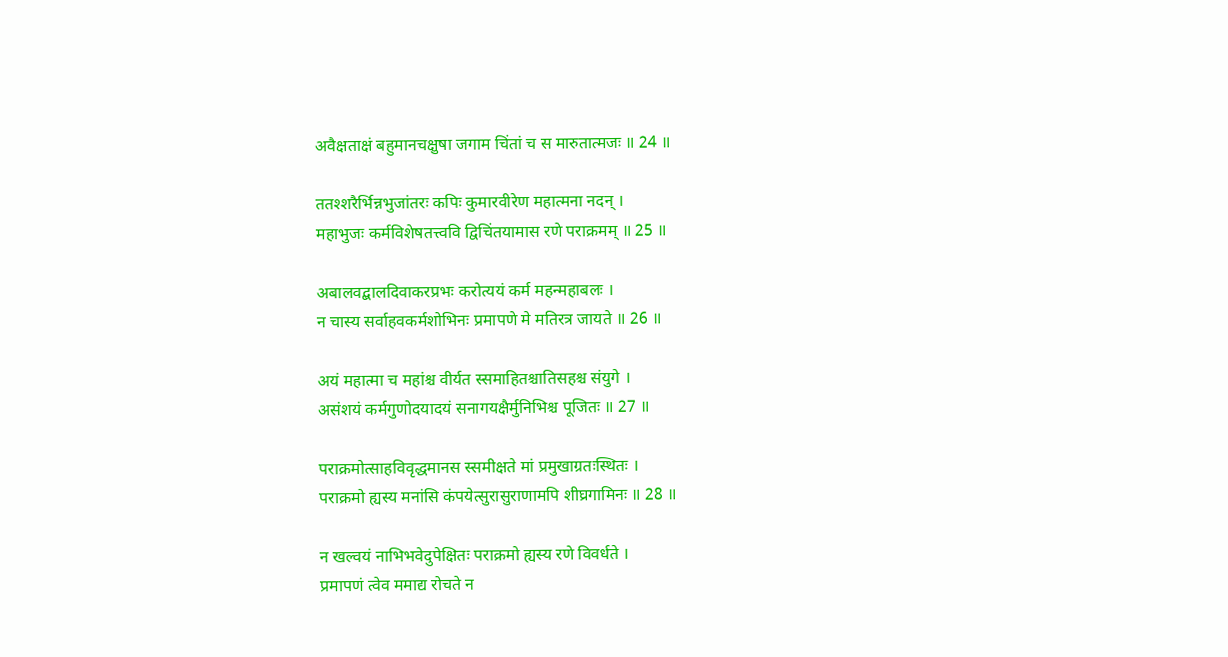अवैक्षताक्षं बहुमानचक्षुषा जगाम चिंतां च स मारुतात्मजः ॥ 24 ॥

ततश्शरैर्भिन्नभुजांतरः कपिः कुमारवीरेण महात्मना नदन् ।
महाभुजः कर्मविशेषतत्त्ववि द्विचिंतयामास रणे पराक्रमम् ॥ 25 ॥

अबालवद्बालदिवाकरप्रभः करोत्ययं कर्म महन्महाबलः ।
न चास्य सर्वाहवकर्मशोभिनः प्रमापणे मे मतिरत्र जायते ॥ 26 ॥

अयं महात्मा च महांश्च वीर्यत स्समाहितश्चातिसहश्च संयुगे ।
असंशयं कर्मगुणोदयादयं सनागयक्षैर्मुनिभिश्च पूजितः ॥ 27 ॥

पराक्रमोत्साहविवृद्धमानस स्समीक्षते मां प्रमुखाग्रतःस्थितः ।
पराक्रमो ह्यस्य मनांसि कंपयेत्सुरासुराणामपि शीघ्रगामिनः ॥ 28 ॥

न खल्वयं नाभिभवेदुपेक्षितः पराक्रमो ह्यस्य रणे विवर्धते ।
प्रमापणं त्वेव ममाद्य रोचते न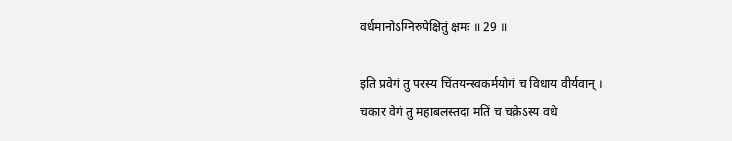वर्धमानोऽग्निरुपेक्षितुं क्षमः ॥ 29 ॥

इति प्रवेगं तु परस्य चिंतयन्स्वकर्मयोगं च विधाय वीर्यवान् ।
चकार वेगं तु महाबलस्तदा मतिं च चक्रेऽस्य वधे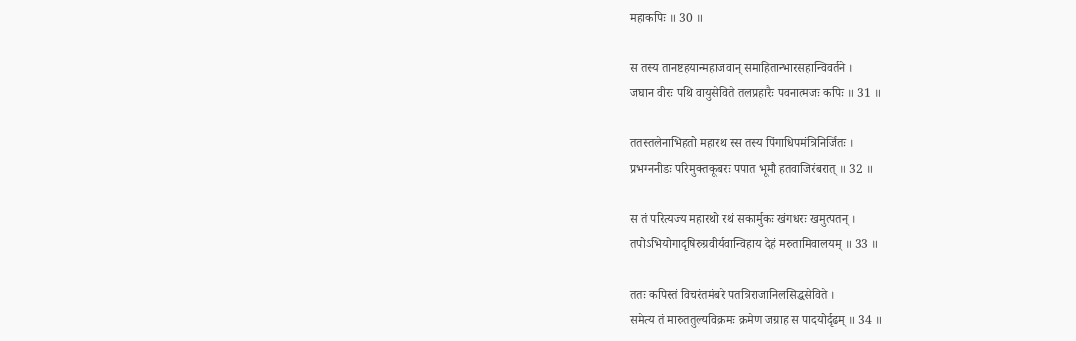महाकपिः ॥ 30 ॥

स तस्य तानष्टहयान्महाजवान् समाहितान्भारसहान्विवर्तने ।
जघान वीरः पथि वायुसेविते तलप्रहारैः पवनात्मजः कपिः ॥ 31 ॥

ततस्तलेनाभिहतो महारथ स्स तस्य पिंगाधिपमंत्रिनिर्जितः ।
प्रभग्ननीडः परिमुक्तकूबरः पपात भूमौ हतवाजिरंबरात् ॥ 32 ॥

स तं परित्यज्य महारथो रथं सकार्मुकः खंगधरः खमुत्पतन् ।
तपोऽभियोगादृषिरुग्रवीर्यवान्विहाय देहं मरुतामिवालयम् ॥ 33 ॥

ततः कपिस्तं विचरंतमंबरे पतत्रिराजानिलसिद्धसेविते ।
समेत्य तं मारुततुल्यविक्रमः क्रमेण जग्राह स पादयोर्दृढम् ॥ 34 ॥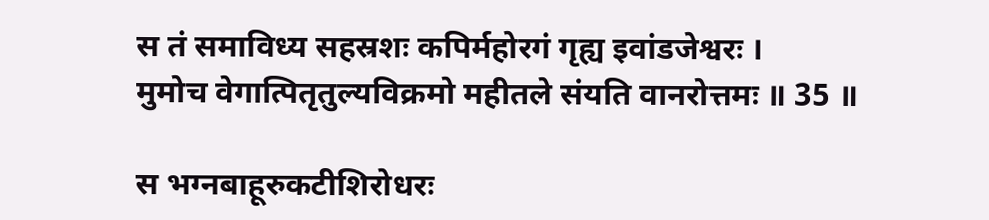स तं समाविध्य सहस्रशः कपिर्महोरगं गृह्य इवांडजेश्वरः ।
मुमोच वेगात्पितृतुल्यविक्रमो महीतले संयति वानरोत्तमः ॥ 35 ॥

स भग्नबाहूरुकटीशिरोधरः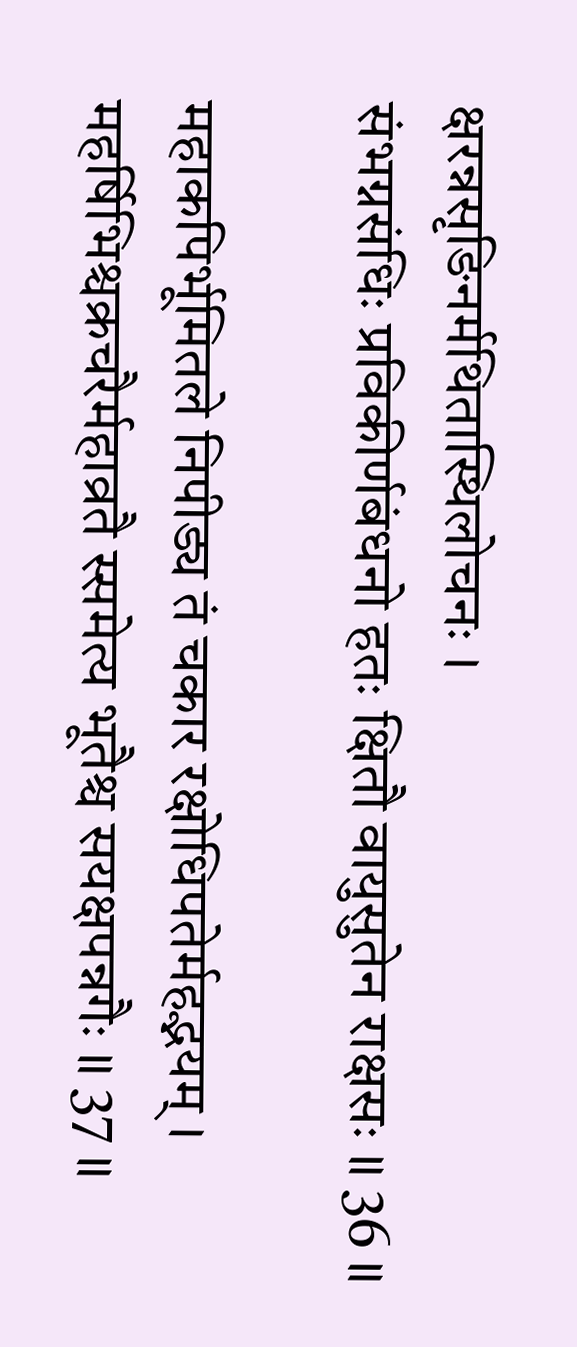क्षरन्नसृङिनर्मथितास्थिलोचनः ।
संभग्नसंधिः प्रविकीर्णबंधनो हतः क्षितौ वायुसुतेन राक्षसः ॥ 36 ॥

महाकपिर्भूमितले निपीड्य तं चकार रक्षोधिपतेर्महद्भयम् ।
महर्षिभिश्चक्रचरैर्महाव्रतै स्समेत्य भूतैश्च सयक्षपन्नगैः ॥ 37 ॥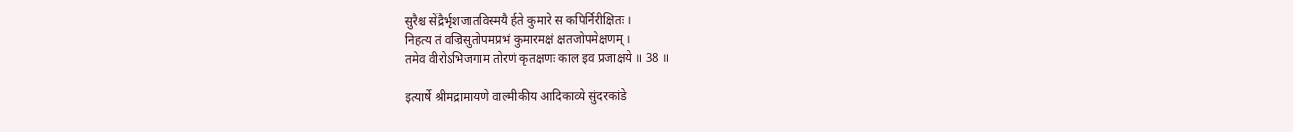सुरैश्च सेंद्रैर्भृशजातविस्मयै र्हते कुमारे स कपिर्निरीक्षितः ।
निहत्य तं वज्रिसुतोपमप्रभं कुमारमक्षं क्षतजोपमेक्षणम् ।
तमेव वीरोऽभिजगाम तोरणं कृतक्षणः काल इव प्रजाक्षये ॥ 38 ॥

इत्यार्षे श्रीमद्रामायणे वाल्मीकीय आदिकाव्ये सुंदरकांडे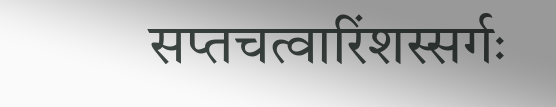सप्तचत्वारिंशस्सर्गः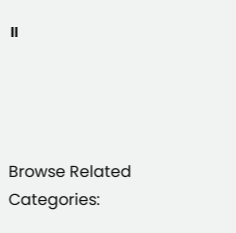॥




Browse Related Categories: